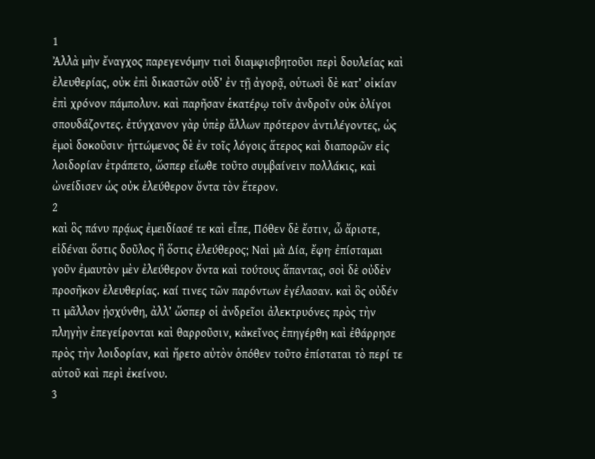1
Ἀλλὰ μὴν ἔναγχος παρεγενόμην τισὶ διαμφισβητοῦσι περὶ δουλείας καὶ ἐλευθερίας, οὐκ ἐπὶ δικαστῶν οὐδ’ ἐν τῇ ἀγορᾷ, οὑτωσὶ δὲ κατ’ οἰκίαν ἐπὶ χρόνον πάμπολυν. καὶ παρῆσαν ἑκατέρῳ τοῖν ἀνδροῖν οὐκ ὀλίγοι σπουδάζοντες. ἐτύγχανον γὰρ ὑπὲρ ἄλλων πρότερον ἀντιλέγοντες, ὡς ἐμοὶ δοκοῦσιν· ἡττώμενος δὲ ἐν τοῖς λόγοις ἅτερος καὶ διαπορῶν εἰς λοιδορίαν ἐτράπετο, ὥσπερ εἴωθε τοῦτο συμβαίνειν πολλάκις, καὶ ὠνείδισεν ὡς οὐκ ἐλεύθερον ὄντα τὸν ἕτερον.
2
καὶ ὃς πάνυ πρᾴως ἐμειδίασέ τε καὶ εἶπε, Πόθεν δὲ ἔστιν, ὦ ἄριστε, εἰδέναι ὅστις δοῦλος ἢ ὅστις ἐλεύθερος; Ναὶ μὰ Δία, ἔφη· ἐπίσταμαι γοῦν ἐμαυτὸν μὲν ἐλεύθερον ὄντα καὶ τούτους ἅπαντας, σοὶ δὲ οὐδὲν προσῆκον ἐλευθερίας. καί τινες τῶν παρόντων ἐγέλασαν. καὶ ὃς οὐδέν τι μᾶλλον ᾐσχύνθη, ἀλλ’ ὥσπερ οἱ ἀνδρεῖοι ἀλεκτρυόνες πρὸς τὴν πληγὴν ἐπεγείρονται καὶ θαρροῦσιν, κἀκεῖνος ἐπηγέρθη καὶ ἐθάρρησε πρὸς τὴν λοιδορίαν, καὶ ἤρετο αὐτὸν ὁπόθεν τοῦτο ἐπίσταται τὸ περί τε αὑτοῦ καὶ περὶ ἐκείνου.
3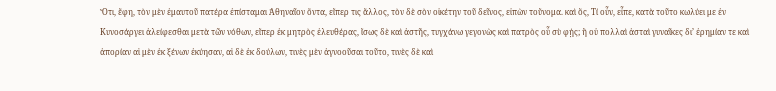Ὅτι, ἔφη, τὸν μὲν ἐμαυτοῦ πατέρα ἐπίσταμαι Ἀθηναῖον ὄντα, εἴπερ τις ἄλλος, τὸν δὲ σὸν οἰκέτην τοῦ δεῖνος, εἰπὼν τοὔνομα. καὶ ὅς, Τί οὖν, εἶπε, κατὰ τοῦτο κωλύει με ἐν Κυνοσάργει ἀλείφεσθαι μετὰ τῶν νόθων, εἴπερ ἐκ μητρὸς ἐλευθέρας, ἴσως δὲ καὶ ἀστῆς, τυγχάνω γεγονὼς καὶ πατρὸς οὗ σὺ φῄς; ἢ οὐ πολλαὶ ἀσταὶ γυναῖκες δι’ ἐρημίαν τε καὶ ἀπορίαν αἱ μὲν ἐκ ξένων ἐκύησαν, αἱ δὲ ἐκ δούλων, τινὲς μὲν ἀγνοοῦσαι τοῦτο, τινὲς δὲ καὶ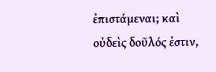ἐπιστάμεναι; καὶ οὐδεὶς δοῦλός ἐστιν,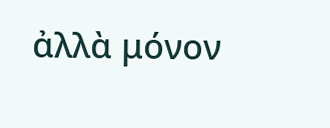ἀλλὰ μόνον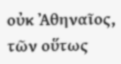οὐκ Ἀθηναῖος, τῶν οὕτως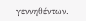γεννηθέντων.